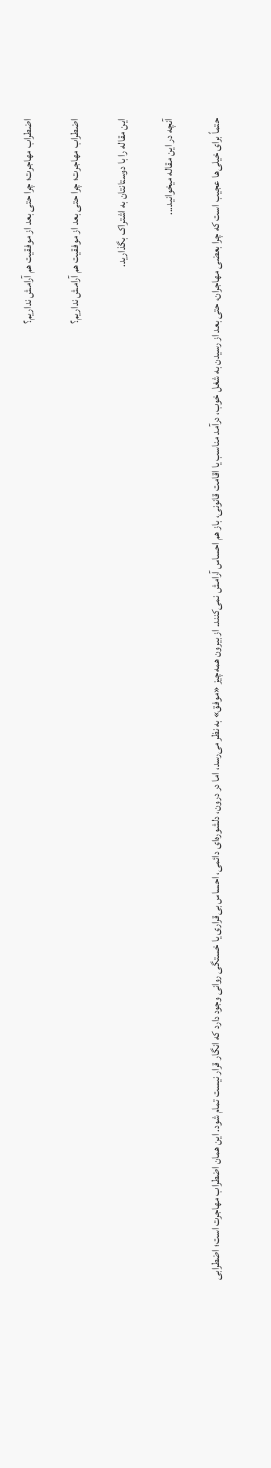اضطراب مهاجرت؛ چرا حتی بعد از موفقیت هم آرامش نداریم؟

اضطراب مهاجرت؛ چرا حتی بعد از موفقیت هم آرامش نداریم؟

این مقاله را با دوستانتان به اشتراک بگذارید.

آنچه در این مقاله میخوانید...

حتماً برای خیلی‌ها عجیب است که چرا بعضی مهاجران، حتی بعد از رسیدن به شغل خوب، درآمد مناسب یا اقامت قانونی، باز هم احساس آرامش نمی‌کنند. از بیرون همه‌چیز «موفق» به نظر می‌رسد، اما در درون، دلشوره‌ای دائمی، احساس بی‌قراری یا خستگی روانی وجود دارد که انگار قرار نیست تمام شود. این همان اضطراب مهاجرت است؛ اضطرابی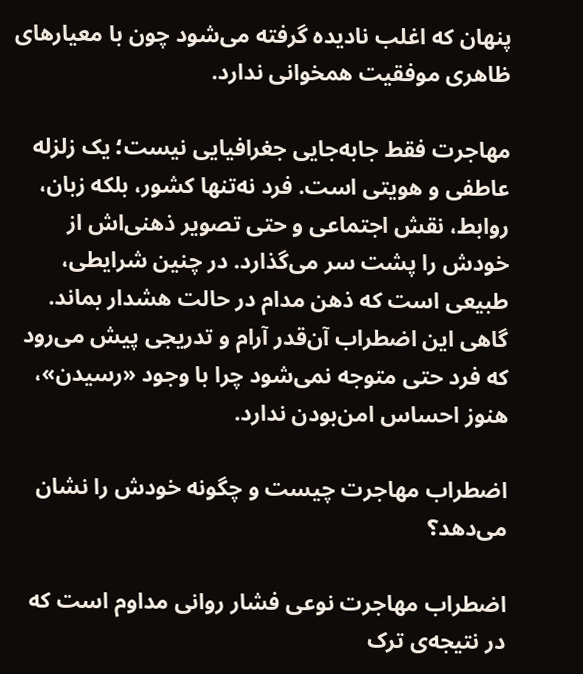پنهان که اغلب نادیده گرفته می‌شود چون با معیارهای ظاهری موفقیت همخوانی ندارد.

مهاجرت فقط جابه‌جایی جغرافیایی نیست؛ یک زلزله عاطفی و هویتی است. فرد نه‌تنها کشور، بلکه زبان، روابط، نقش اجتماعی و حتی تصویر ذهنی‌اش از خودش را پشت سر می‌گذارد. در چنین شرایطی، طبیعی است که ذهن مدام در حالت هشدار بماند. گاهی این اضطراب آن‌قدر آرام و تدریجی پیش می‌رود که فرد حتی متوجه نمی‌شود چرا با وجود «رسیدن»، هنوز احساس امن‌بودن ندارد.

اضطراب مهاجرت چیست و چگونه خودش را نشان می‌دهد؟

اضطراب مهاجرت نوعی فشار روانی مداوم است که در نتیجه‌ی ترک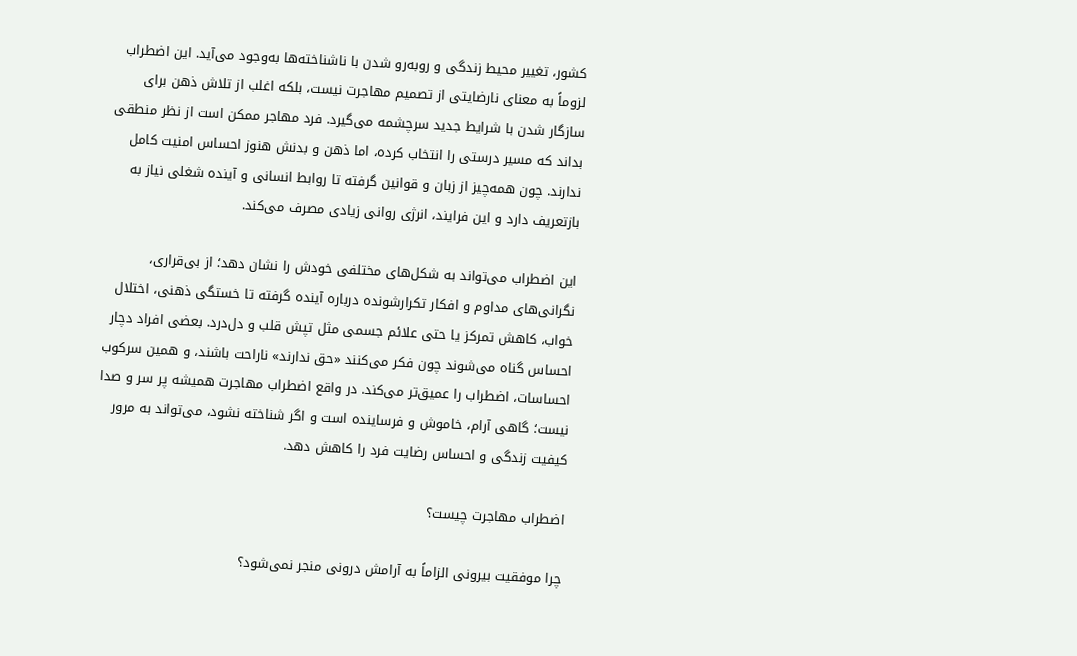کشور، تغییر محیط زندگی و روبه‌رو شدن با ناشناخته‌ها به‌وجود می‌آید. این اضطراب لزوماً به معنای نارضایتی از تصمیم مهاجرت نیست، بلکه اغلب از تلاش ذهن برای سازگار شدن با شرایط جدید سرچشمه می‌گیرد. فرد مهاجر ممکن است از نظر منطقی بداند که مسیر درستی را انتخاب کرده، اما ذهن و بدنش هنوز احساس امنیت کامل ندارند. چون همه‌چیز از زبان و قوانین گرفته تا روابط انسانی و آینده شغلی نیاز به بازتعریف دارد و این فرایند، انرژی روانی زیادی مصرف می‌کند.

این اضطراب می‌تواند به شکل‌های مختلفی خودش را نشان دهد؛ از بی‌قراری، نگرانی‌های مداوم و افکار تکرارشونده درباره آینده گرفته تا خستگی ذهنی، اختلال خواب، کاهش تمرکز یا حتی علائم جسمی مثل تپش قلب و دل‌درد. بعضی افراد دچار احساس گناه می‌شوند چون فکر می‌کنند «حق ندارند» ناراحت باشند، و همین سرکوب احساسات، اضطراب را عمیق‌تر می‌کند. در واقع اضطراب مهاجرت همیشه پر سر و صدا نیست؛ گاهی آرام، خاموش و فرساینده است و اگر شناخته نشود، می‌تواند به مرور کیفیت زندگی و احساس رضایت فرد را کاهش دهد.

اضطراب مهاجرت چیست؟

چرا موفقیت بیرونی الزاماً به آرامش درونی منجر نمی‌شود؟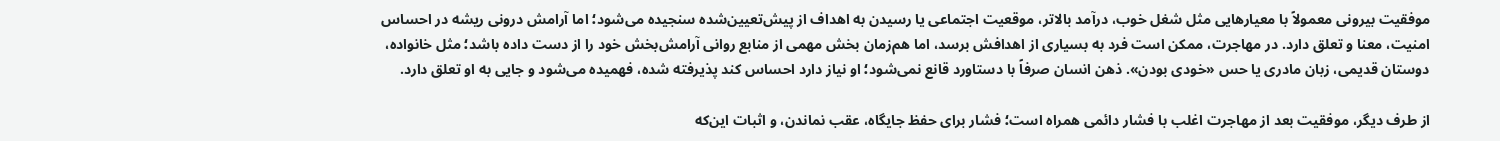موفقیت بیرونی معمولاً با معیارهایی مثل شغل خوب، درآمد بالاتر، موقعیت اجتماعی یا رسیدن به اهداف از پیش‌تعیین‌شده سنجیده می‌شود؛ اما آرامش درونی ریشه در احساس امنیت، معنا و تعلق دارد. در مهاجرت، ممکن است فرد به بسیاری از اهدافش برسد، اما هم‌زمان بخش مهمی از منابع روانی آرامش‌بخش خود را از دست داده باشد؛ مثل خانواده، دوستان قدیمی، زبان مادری یا حس «خودی بودن». ذهن انسان صرفاً با دستاورد قانع نمی‌شود؛ او نیاز دارد احساس کند پذیرفته شده، فهمیده می‌شود و جایی به او تعلق دارد.

از طرف دیگر، موفقیت بعد از مهاجرت اغلب با فشار دائمی همراه است؛ فشار برای حفظ جایگاه، عقب نماندن، و اثبات این‌که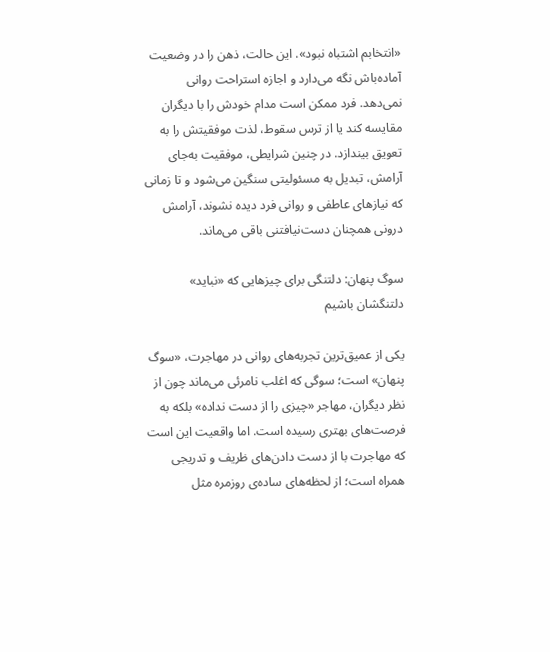«انتخابم اشتباه نبود». این حالت، ذهن را در وضعیت آماده‌باش نگه می‌دارد و اجازه استراحت روانی نمی‌دهد. فرد ممکن است مدام خودش را با دیگران مقایسه کند یا از ترس سقوط، لذت موفقیتش را به تعویق بیندازد. در چنین شرایطی، موفقیت به‌جای آرامش، تبدیل به مسئولیتی سنگین می‌شود و تا زمانی که نیازهای عاطفی و روانی فرد دیده نشوند، آرامش درونی همچنان دست‌نیافتنی باقی می‌ماند.

سوگ پنهان: دلتنگی برای چیزهایی که «نباید» دلتنگشان باشیم

یکی از عمیق‌ترین تجربه‌های روانی در مهاجرت، «سوگ پنهان» است؛ سوگی که اغلب نامرئی می‌ماند چون از نظر دیگران، مهاجر «چیزی را از دست نداده» بلکه به فرصت‌های بهتری رسیده است. اما واقعیت این است که مهاجرت با از دست دادن‌های ظریف و تدریجی همراه است؛ از لحظه‌های ساده‌ی روزمره مثل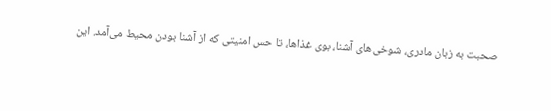صحبت به زبان مادری، شوخی‌های آشنا، بوی غذاها، تا حس امنیتی که از آشنا بودن محیط می‌آمد. این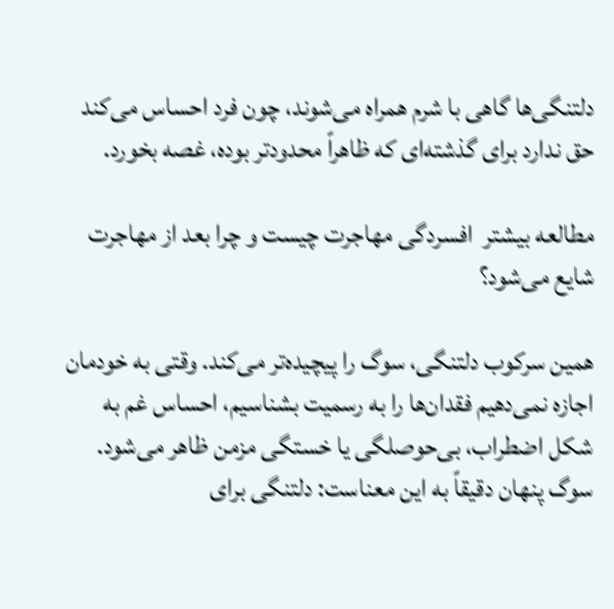دلتنگی‌ها گاهی با شرم همراه می‌شوند، چون فرد احساس می‌کند حق ندارد برای گذشته‌ای که ظاهراً محدودتر بوده، غصه بخورد.

مطالعه بیشتر  افسردگی مهاجرت چیست و چرا بعد از مهاجرت شایع می‌شود؟

همین سرکوب دلتنگی، سوگ را پیچیده‌تر می‌کند. وقتی به خودمان اجازه نمی‌دهیم فقدان‌ها را به رسمیت بشناسیم، احساس غم به شکل اضطراب، بی‌حوصلگی یا خستگی مزمن ظاهر می‌شود. سوگ پنهان دقیقاً به این معناست: دلتنگی برای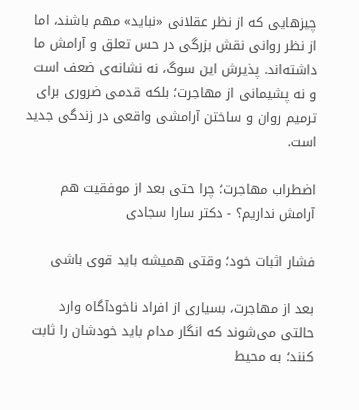چیزهایی که از نظر عقلانی «نباید» مهم باشند، اما از نظر روانی نقش بزرگی در حس تعلق و آرامش ما داشته‌اند. پذیرش این سوگ، نه نشانه‌ی ضعف است و نه پشیمانی از مهاجرت؛ بلکه قدمی ضروری برای ترمیم روان و ساختن آرامشی واقعی در زندگی جدید است.

اضطراب مهاجرت؛ چرا حتی بعد از موفقیت هم آرامش نداریم؟ - دکتر سارا سجادی

فشار اثبات خود؛ وقتی همیشه باید قوی باشی

بعد از مهاجرت، بسیاری از افراد ناخودآگاه وارد حالتی می‌شوند که انگار مدام باید خودشان را ثابت کنند؛ به محیط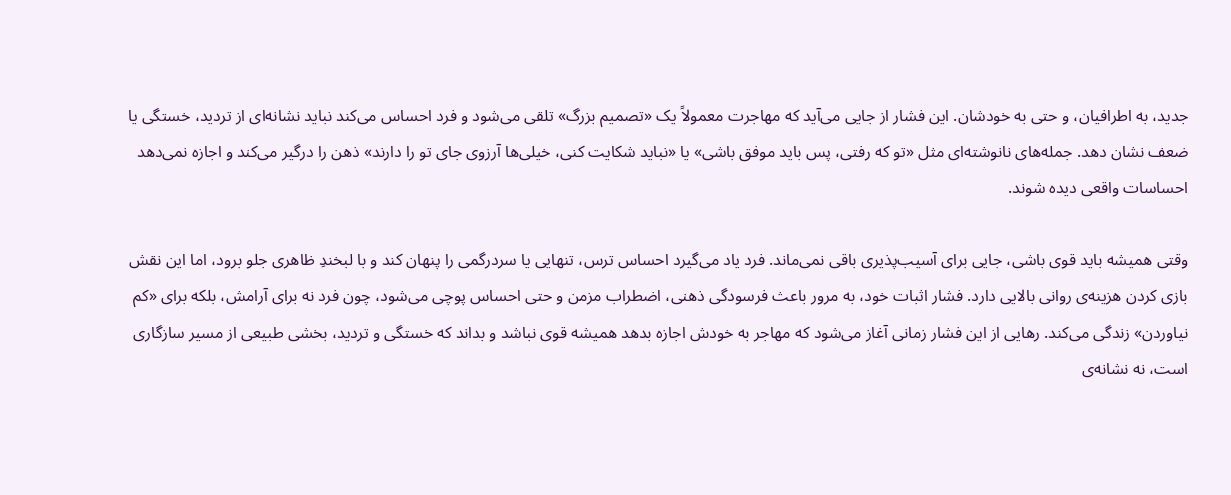جدید، به اطرافیان، و حتی به خودشان. این فشار از جایی می‌آید که مهاجرت معمولاً یک «تصمیم بزرگ» تلقی می‌شود و فرد احساس می‌کند نباید نشانه‌ای از تردید، خستگی یا ضعف نشان دهد. جمله‌های نانوشته‌ای مثل «تو که رفتی، پس باید موفق باشی» یا «نباید شکایت کنی، خیلی‌ها آرزوی جای تو را دارند» ذهن را درگیر می‌کند و اجازه نمی‌دهد احساسات واقعی دیده شوند.

وقتی همیشه باید قوی باشی، جایی برای آسیب‌پذیری باقی نمی‌ماند. فرد یاد می‌گیرد احساس ترس، تنهایی یا سردرگمی را پنهان کند و با لبخندِ ظاهری جلو برود، اما این نقش بازی کردن هزینه‌ی روانی بالایی دارد. فشار اثبات خود، به مرور باعث فرسودگی ذهنی، اضطراب مزمن و حتی احساس پوچی می‌شود، چون فرد نه برای آرامش، بلکه برای «کم نیاوردن» زندگی می‌کند. رهایی از این فشار زمانی آغاز می‌شود که مهاجر به خودش اجازه بدهد همیشه قوی نباشد و بداند که خستگی و تردید، بخشی طبیعی از مسیر سازگاری است، نه نشانه‌ی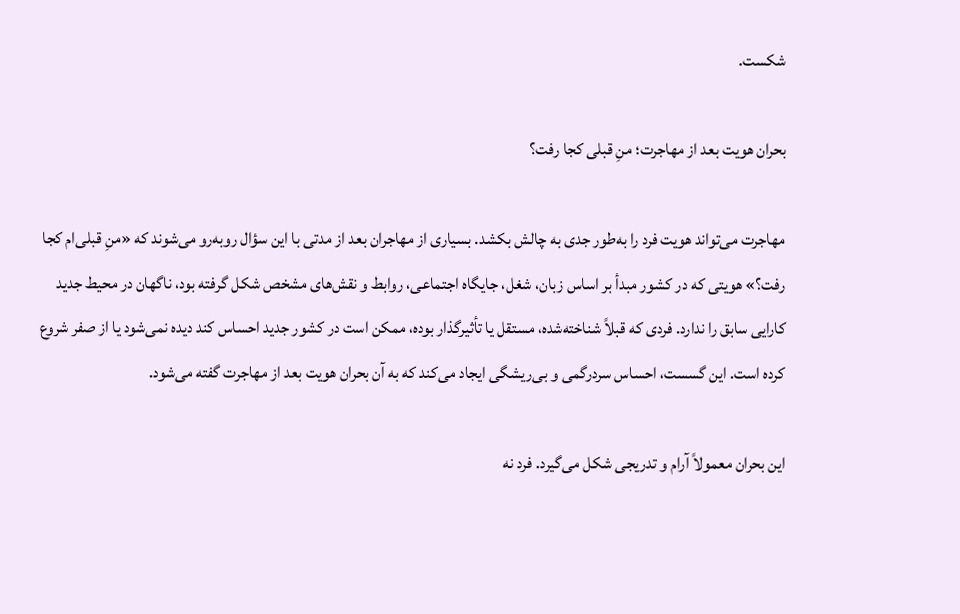شکست.

بحران هویت بعد از مهاجرت؛ منِ قبلی کجا رفت؟

مهاجرت می‌تواند هویت فرد را به‌طور جدی به چالش بکشد. بسیاری از مهاجران بعد از مدتی با این سؤال روبه‌رو می‌شوند که «منِ قبلی‌ام کجا رفت؟» هویتی که در کشور مبدأ بر اساس زبان، شغل، جایگاه اجتماعی، روابط و نقش‌های مشخص شکل گرفته بود، ناگهان در محیط جدید کارایی سابق را ندارد. فردی که قبلاً شناخته‌شده، مستقل یا تأثیرگذار بوده، ممکن است در کشور جدید احساس کند دیده نمی‌شود یا از صفر شروع کرده است. این گسست، احساس سردرگمی و بی‌ریشگی ایجاد می‌کند که به آن بحران هویت بعد از مهاجرت گفته می‌شود.

این بحران معمولاً آرام و تدریجی شکل می‌گیرد. فرد نه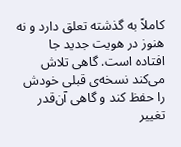کاملاً به گذشته تعلق دارد و نه هنوز در هویت جدید جا افتاده است. گاهی تلاش می‌کند نسخه‌ی قبلی خودش را حفظ کند و گاهی آن‌قدر تغییر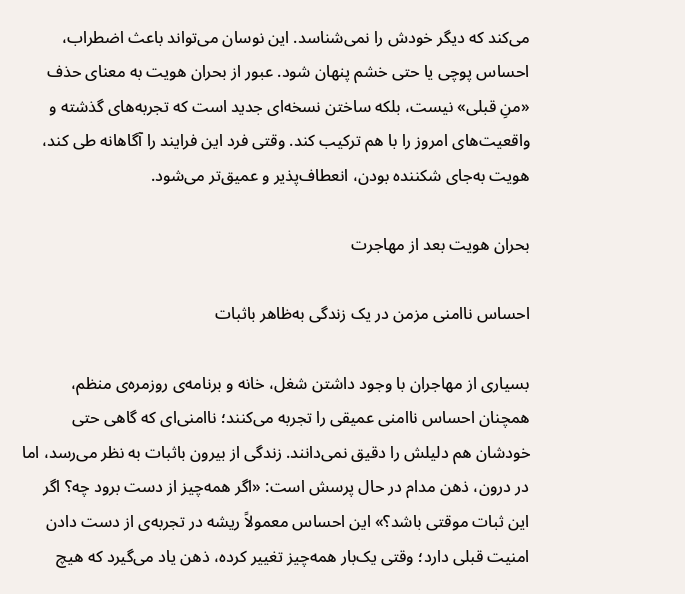می‌کند که دیگر خودش را نمی‌شناسد. این نوسان می‌تواند باعث اضطراب، احساس پوچی یا حتی خشم پنهان شود. عبور از بحران هویت به معنای حذف «منِ قبلی» نیست، بلکه ساختن نسخه‌ای جدید است که تجربه‌های گذشته و واقعیت‌های امروز را با هم ترکیب کند. وقتی فرد این فرایند را آگاهانه طی کند، هویت به‌جای شکننده بودن، انعطاف‌پذیر و عمیق‌تر می‌شود.

بحران هویت بعد از مهاجرت

احساس ناامنی مزمن در یک زندگی به‌ظاهر باثبات

بسیاری از مهاجران با وجود داشتن شغل، خانه و برنامه‌ی روزمره‌ی منظم، همچنان احساس ناامنی عمیقی را تجربه می‌کنند؛ ناامنی‌ای که گاهی حتی خودشان هم دلیلش را دقیق نمی‌دانند. زندگی از بیرون باثبات به نظر می‌رسد، اما در درون، ذهن مدام در حال پرسش است: «اگر همه‌چیز از دست برود چه؟ اگر این ثبات موقتی باشد؟» این احساس معمولاً ریشه در تجربه‌ی از دست دادن امنیت قبلی دارد؛ وقتی یک‌بار همه‌چیز تغییر کرده، ذهن یاد می‌گیرد که هیچ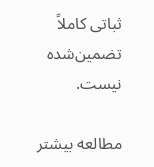ثباتی کاملاً تضمین‌شده نیست.

مطالعه بیشتر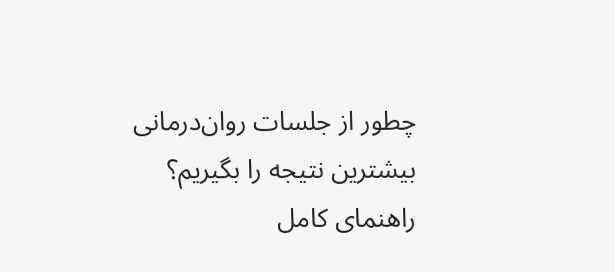چطور از جلسات روان‌درمانی بیشترین نتیجه را بگیریم؟ راهنمای کامل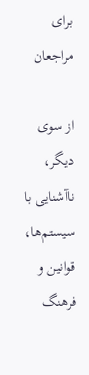برای مراجعان

از سوی دیگر، ناآشنایی با سیستم‌ها، قوانین و فرهنگ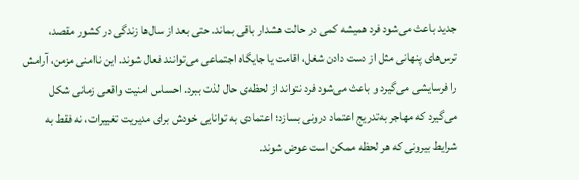جدید باعث می‌شود فرد همیشه کمی در حالت هشدار باقی بماند. حتی بعد از سال‌ها زندگی در کشور مقصد، ترس‌های پنهانی مثل از دست دادن شغل، اقامت یا جایگاه اجتماعی می‌توانند فعال شوند. این ناامنی مزمن، آرامش را فرسایشی می‌گیرد و باعث می‌شود فرد نتواند از لحظه‌ی حال لذت ببرد. احساس امنیت واقعی زمانی شکل می‌گیرد که مهاجر به‌تدریج اعتماد درونی بسازد؛ اعتمادی به توانایی خودش برای مدیریت تغییرات، نه فقط به شرایط بیرونی که هر لحظه ممکن است عوض شوند.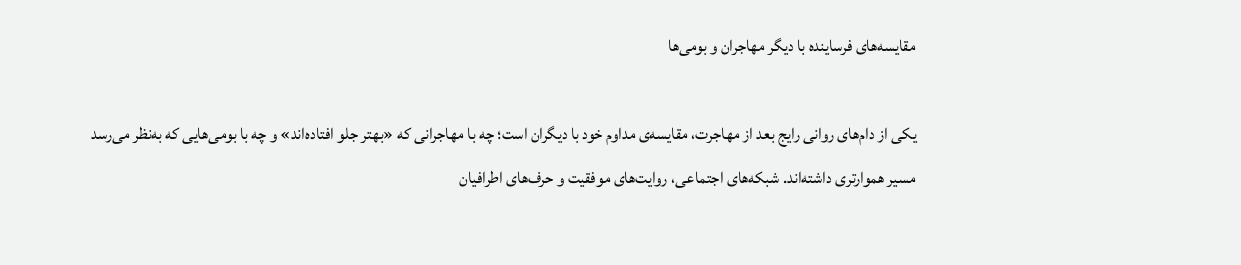مقایسه‌های فرساینده با دیگر مهاجران و بومی‌ها

یکی از دام‌های روانی رایج بعد از مهاجرت، مقایسه‌ی مداوم خود با دیگران است؛ چه با مهاجرانی که «بهتر جلو افتاده‌اند» و چه با بومی‌هایی که به‌نظر می‌رسد مسیر هموارتری داشته‌اند. شبکه‌های اجتماعی، روایت‌های موفقیت و حرف‌های اطرافیان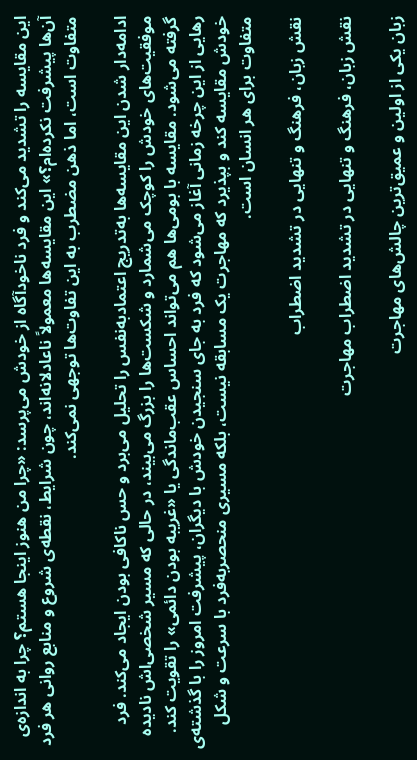این مقایسه را تشدید می‌کند و فرد ناخودآگاه از خودش می‌پرسد: «چرا من هنوز اینجا هستم؟ چرا به اندازه‌ی آن‌ها پیشرفت نکرده‌ام؟» این مقایسه‌ها معمولاً ناعادلانه‌اند، چون شرایط، نقطه‌ی شروع و منابع روانی هر فرد متفاوت است، اما ذهن مضطرب به این تفاوت‌ها توجهی نمی‌کند.

ادامه‌دار شدن این مقایسه‌ها به‌تدریج اعتمادبه‌نفس را تحلیل می‌برد و حس ناکافی بودن ایجاد می‌کند. فرد موفقیت‌های خودش را کوچک می‌شمارد و شکست‌ها را بزرگ می‌بیند، در حالی که مسیر شخصی‌اش نادیده گرفته می‌شود. مقایسه با بومی‌ها هم می‌تواند احساس عقب‌ماندگی یا «غریبه بودن دائمی» را تقویت کند. رهایی از این چرخه زمانی آغاز می‌شود که فرد به جای سنجیدن خودش با دیگران، پیشرفت امروز را با گذشته‌ی خودش مقایسه کند و بپذیرد که مهاجرت یک مسابقه نیست، بلکه مسیری منحصربه‌فرد با سرعت و شکل متفاوت برای هر انسان است.

نقش زبان، فرهنگ و تنهایی در تشدید اضطراب

نقش زبان، فرهنگ و تنهایی در تشدید اضطراب مهاجرت

زبان یکی از اولین و عمیق‌ترین چالش‌های مهاجرت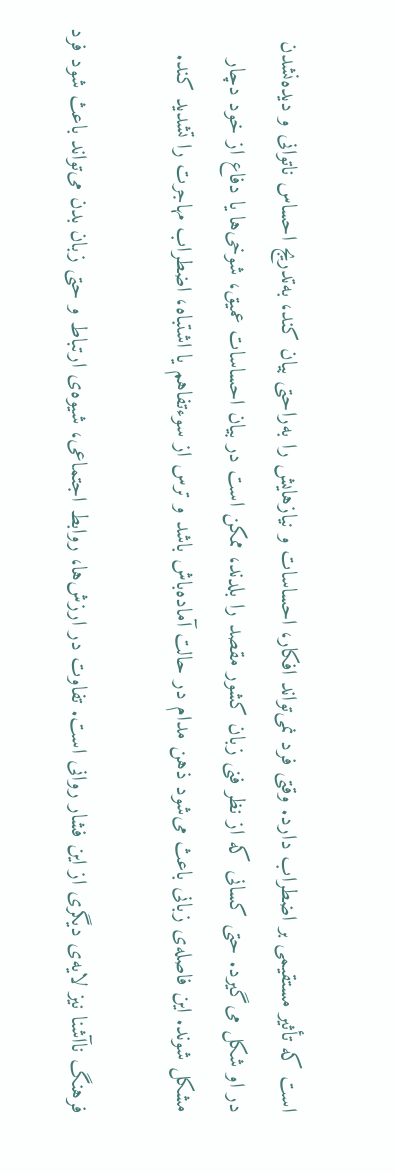است که تأثیر مستقیمی بر اضطراب دارد. وقتی فرد نمی‌تواند افکار، احساسات و نیازهایش را به‌راحتی بیان کند، به‌تدریج احساس ناتوانی و دیده‌نشدن در او شکل می‌گیرد. حتی کسانی که از نظر فنی زبان کشور مقصد را بلدند، ممکن است در بیان احساسات عمیق، شوخی‌ها یا دفاع از خود دچار مشکل شوند. این فاصله‌ی زبانی باعث می‌شود ذهن مدام در حالت آماده‌باش باشد و ترس از سوءتفاهم یا اشتباه، اضطراب مهاجرت را تشدید کند.

فرهنگ ناآشنا نیز لایه‌ی دیگری از این فشار روانی است. تفاوت در ارزش‌ها، روابط اجتماعی، شیوه‌ی ارتباط و حتی زبان بدن می‌تواند باعث شود فرد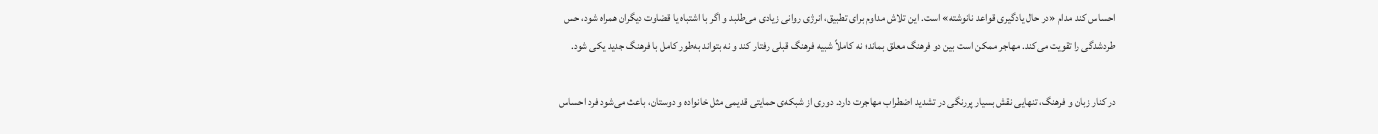احساس کند مدام «در حال یادگیری قواعد نانوشته» است. این تلاش مداوم برای تطبیق، انرژی روانی زیادی می‌طلبد و اگر با اشتباه یا قضاوت دیگران همراه شود، حس طردشدگی را تقویت می‌کند. مهاجر ممکن است بین دو فرهنگ معلق بماند؛ نه کاملاً شبیه فرهنگ قبلی رفتار کند و نه بتواند به‌طور کامل با فرهنگ جدید یکی شود.

در کنار زبان و فرهنگ، تنهایی نقش بسیار پررنگی در تشدید اضطراب مهاجرت دارد. دوری از شبکه‌ی حمایتی قدیمی مثل خانواده و دوستان، باعث می‌شود فرد احساس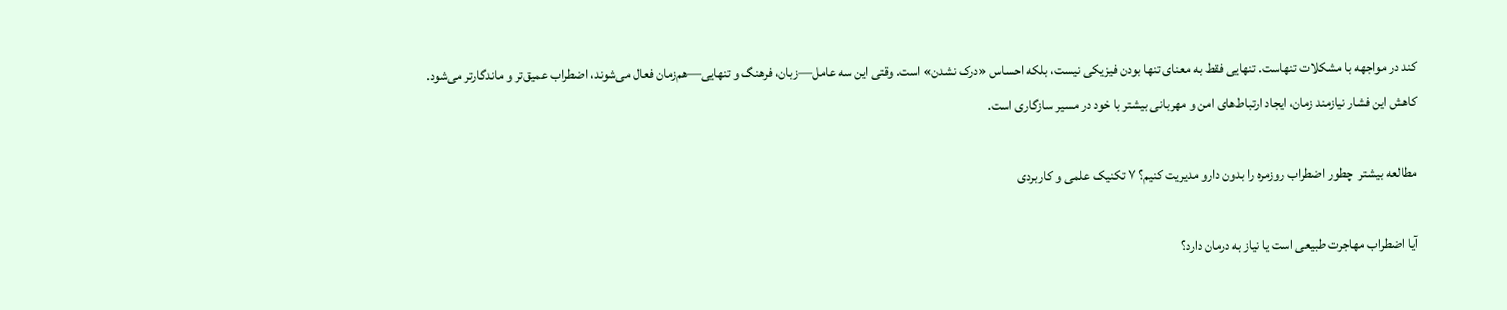کند در مواجهه با مشکلات تنهاست. تنهایی فقط به معنای تنها بودن فیزیکی نیست، بلکه احساس «درک نشدن» است. وقتی این سه عامل—زبان، فرهنگ و تنهایی—هم‌زمان فعال می‌شوند، اضطراب عمیق‌تر و ماندگارتر می‌شود. کاهش این فشار نیازمند زمان، ایجاد ارتباط‌های امن و مهربانی بیشتر با خود در مسیر سازگاری است.

مطالعه بیشتر  چطور اضطراب روزمره را بدون دارو مدیریت کنیم؟ ۷ تکنیک علمی و کاربردی

آیا اضطراب مهاجرت طبیعی است یا نیاز به درمان دارد؟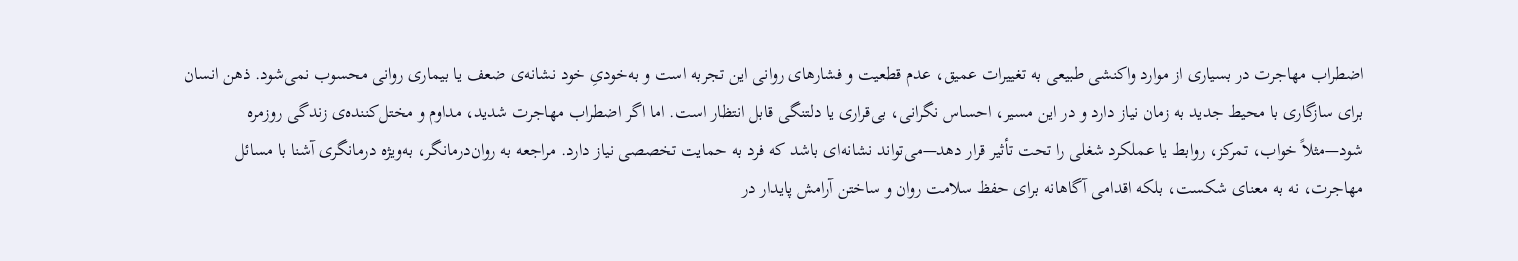اضطراب مهاجرت در بسیاری از موارد واکنشی طبیعی به تغییرات عمیق، عدم قطعیت و فشارهای روانی این تجربه است و به‌خودیِ خود نشانه‌ی ضعف یا بیماری روانی محسوب نمی‌شود. ذهن انسان برای سازگاری با محیط جدید به زمان نیاز دارد و در این مسیر، احساس نگرانی، بی‌قراری یا دلتنگی قابل انتظار است. اما اگر اضطراب مهاجرت شدید، مداوم و مختل‌کننده‌ی زندگی روزمره شود—مثلاً خواب، تمرکز، روابط یا عملکرد شغلی را تحت تأثیر قرار دهد—می‌تواند نشانه‌ای باشد که فرد به حمایت تخصصی نیاز دارد. مراجعه به روان‌درمانگر، به‌ویژه درمانگری آشنا با مسائل مهاجرت، نه به معنای شکست، بلکه اقدامی آگاهانه برای حفظ سلامت روان و ساختن آرامش پایدار در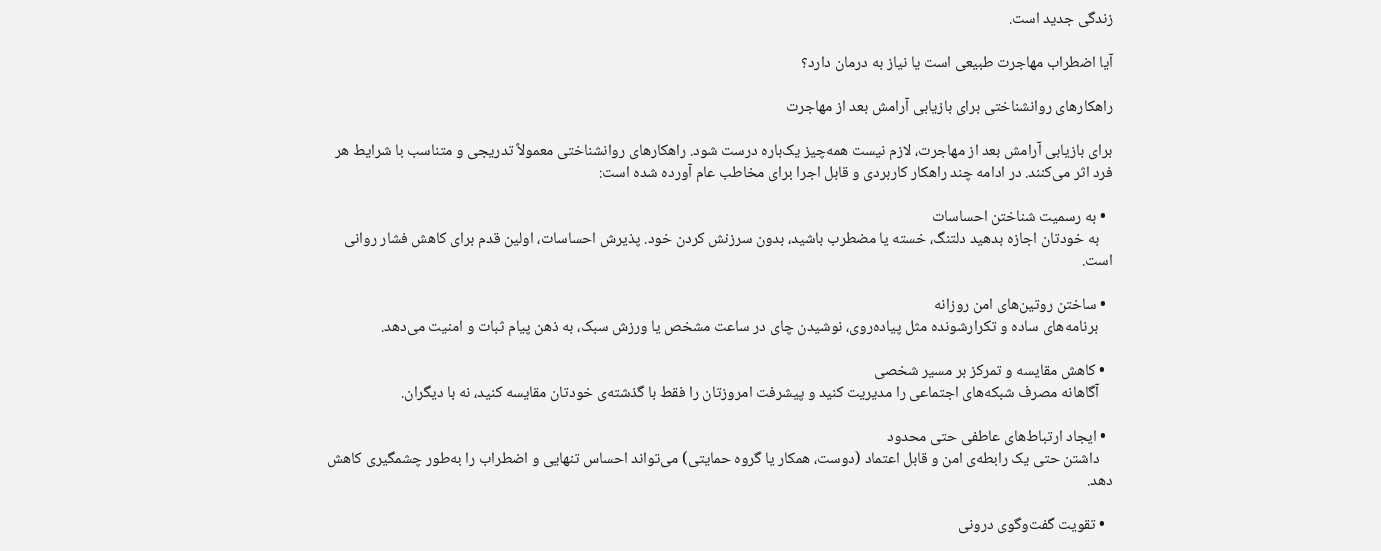زندگی جدید است.

آیا اضطراب مهاجرت طبیعی است یا نیاز به درمان دارد؟

راهکارهای روانشناختی برای بازیابی آرامش بعد از مهاجرت

برای بازیابی آرامش بعد از مهاجرت، لازم نیست همه‌چیز یک‌باره درست شود. راهکارهای روانشناختی معمولاً تدریجی و متناسب با شرایط هر فرد اثر می‌کنند. در ادامه چند راهکار کاربردی و قابل اجرا برای مخاطب عام آورده شده است:

  • به رسمیت شناختن احساسات
    به خودتان اجازه بدهید دلتنگ، خسته یا مضطرب باشید، بدون سرزنش کردن خود. پذیرش احساسات، اولین قدم برای کاهش فشار روانی است.

  • ساختن روتین‌های امن روزانه
    برنامه‌های ساده و تکرارشونده مثل پیاده‌روی، نوشیدن چای در ساعت مشخص یا ورزش سبک، به ذهن پیام ثبات و امنیت می‌دهد.

  • کاهش مقایسه و تمرکز بر مسیر شخصی
    آگاهانه مصرف شبکه‌های اجتماعی را مدیریت کنید و پیشرفت امروزتان را فقط با گذشته‌ی خودتان مقایسه کنید، نه با دیگران.

  • ایجاد ارتباط‌های عاطفی حتی محدود
    داشتن حتی یک رابطه‌ی امن و قابل اعتماد (دوست، همکار یا گروه حمایتی) می‌تواند احساس تنهایی و اضطراب را به‌طور چشمگیری کاهش دهد.

  • تقویت گفت‌وگوی درونی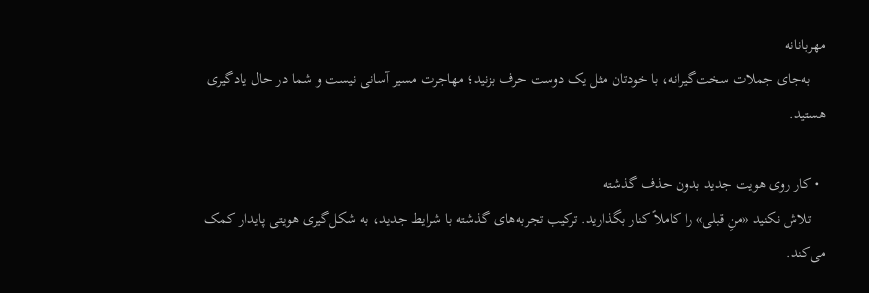مهربانانه
    به‌جای جملات سخت‌گیرانه، با خودتان مثل یک دوست حرف بزنید؛ مهاجرت مسیر آسانی نیست و شما در حال یادگیری هستید.

  • کار روی هویت جدید بدون حذف گذشته
    تلاش نکنید «منِ قبلی» را کاملاً کنار بگذارید. ترکیب تجربه‌های گذشته با شرایط جدید، به شکل‌گیری هویتی پایدار کمک می‌کند.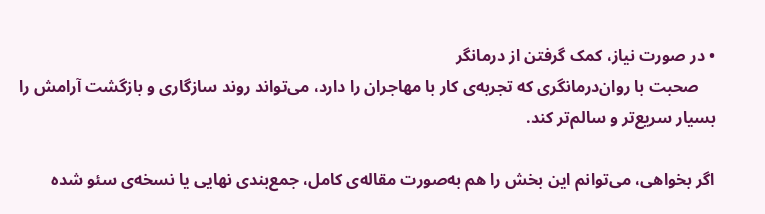• در صورت نیاز، کمک گرفتن از درمانگر
    صحبت با روان‌درمانگری که تجربه‌ی کار با مهاجران را دارد، می‌تواند روند سازگاری و بازگشت آرامش را بسیار سریع‌تر و سالم‌تر کند.

اگر بخواهی، می‌توانم این بخش را هم به‌صورت مقاله‌ی کامل، جمع‌بندی نهایی یا نسخه‌ی سئو شده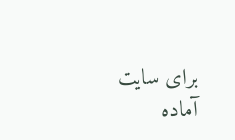برای سایت آماده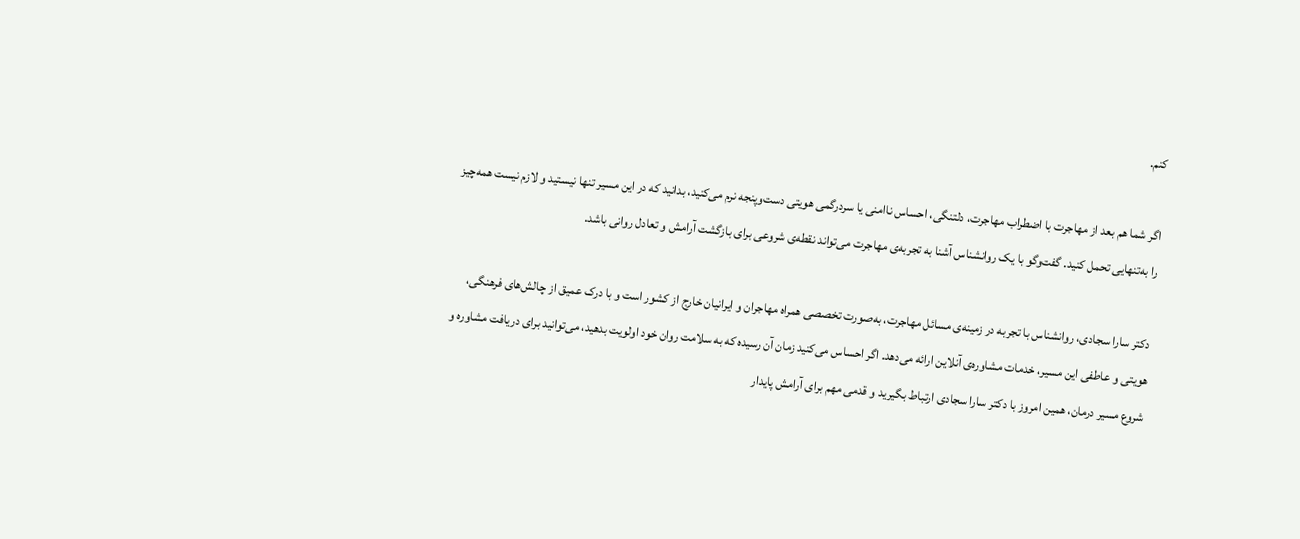کنم.

اگر شما هم بعد از مهاجرت با اضطراب مهاجرت، دلتنگی، احساس ناامنی یا سردرگمی هویتی دست‌وپنجه نرم می‌کنید، بدانید که در این مسیر تنها نیستید و لازم نیست همه‌چیز را به‌تنهایی تحمل کنید. گفت‌وگو با یک روانشناس آشنا به تجربه‌ی مهاجرت می‌تواند نقطه‌ی شروعی برای بازگشت آرامش و تعادل روانی باشد.

دکتر سارا سجادی، روانشناس با تجربه در زمینه‌ی مسائل مهاجرت، به‌صورت تخصصی همراه مهاجران و ایرانیان خارج از کشور است و با درک عمیق از چالش‌های فرهنگی، هویتی و عاطفی این مسیر، خدمات مشاوره‌ی آنلاین ارائه می‌دهد. اگر احساس می‌کنید زمان آن رسیده که به سلامت روان خود اولویت بدهید، می‌توانید برای دریافت مشاوره و شروع مسیر درمان، همین امروز با دکتر سارا سجادی ارتباط بگیرید و قدمی مهم برای آرامش پایدار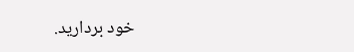خود بردارید.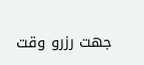جهت رزرو وقت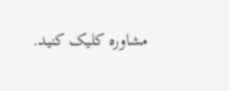مشاوره کلیک کنید.